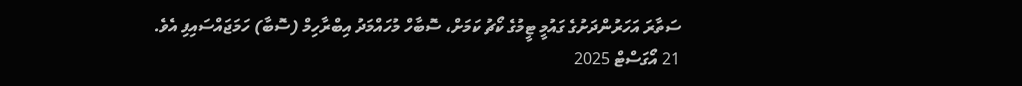ސަތާރަ އަހަރުންދަށުގެ ގައުމީ ޓީމުގެ ކޯޗު ކަމަށް، ސޮބާހް މުހައްމަދު އިބްރާހިމް (ސޮބާ) ހަމަޖައްސައިފި އެވެ.
21 އޯގަސްޓް 2025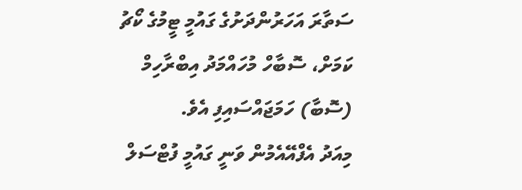ސަތާރަ އަހަރުންދަށުގެ ގައުމީ ޓީމުގެ ކޯޗު ކަމަށް، ސޮބާހް މުހައްމަދު އިބްރާހިމް (ސޮބާ) ހަމަޖައްސައިފި އެވެ.
މިއަދު އެފްއޭއެމުން ވަނީ ގައުމީ ފުޓްސަލް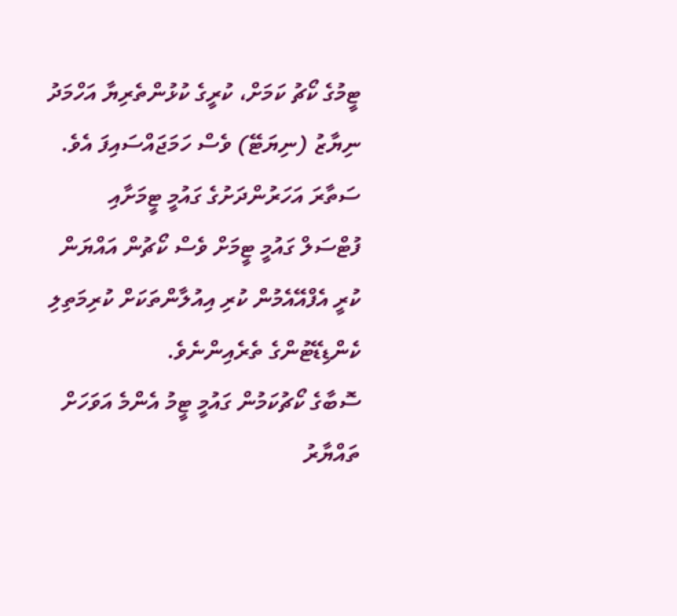ޓީމުގެ ކޯޗު ކަމަށް، ކުރީގެ ކުޅުންތެރިޔާ އަހްމަދު ނިޔާޒު (ނިޔަޓޭ) ވެސް ހަމަޖައްސައިފަ އެވެ.
ސަތާރަ އަހަރުންދަށުގެ ގައުމީ ޓީމަށާއި ފުޓްސަލް ގައުމީ ޓީމަށް ވެސް ކޯޗުން އައްޔަން ކުރީ އެފްއޭއެމުން ކުރި އިއުލާންތަކަށް ކުރިމަތިލި ކެންޑިޑޭޓުންގެ ތެރެއިންނެވެ.
ސޮބާގެ ކޯޗުކަމުން ގައުމީ ޓީމު އެންމެ އަވަހަށް ތައްޔާރު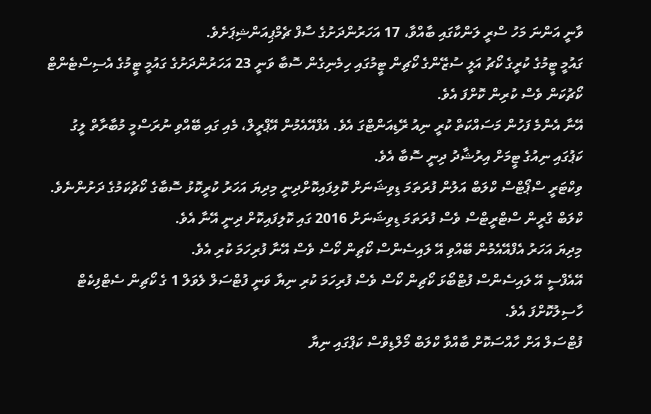ވާނީ އަންނަ މަހު ސްރީ ލަންކާގައި ބާއްވާ، 17 އަހަރުންދަށުގެ ސާފް ޗެމްޕިއަންޝިޕަށެވެ.
ގައުމީ ޓީމުގެ ކުރީގެ ކޯޗު އަލީ ސުޒޭންގެ ކޯޗިން ޓީމުގައި ހިމެނިގެން ސޮބާ ވަނީ 23 އަހަރުންދަށުގެ ގައުމީ ޓީމުގެ އެސިސްޓެންޓް ކޯޗުކަން ވެސް ކުރިން ކޮށްފަ އެވެ.
އޭނާ އެންމެ ފަހުން މަސައްކަތް ކުރީ ނިއު ރޭޑިއަންޓްގަ އެވެ. އެފްއޭއެމުން އޭޕްރީލް، މެއި ގައި ބޭއްވި ނުރަސްމީ މުބާރާތް ލީގު ކަޕުގައި ނިއުގެ ޓީމަށް އިރުޝާދު ދިނީ ސޮބާ އެވެ.
ވިކްޓަރީ ސްޕޯޓްސް ކްލަބް އަލުން ފުރަތަމަ ޑިވިޝަނަށް ކޮލިފައިކޮށްދިނީ މިދިޔަ އަހަރު ކުރީކޮޅު ސޮބާގެ ކޯޗުކަމުގެ ދަށުންނެވެ. ކްލަބް ގްރީން ސްޓްރީޓްސް ވެސް ފުރަތަމަ ޑިވިޝަނަށް 2016 ގައި ކޮލިފައިކޮށް ދިނީ އޭނާ އެވެ.
މިދިޔަ އަހަރު އެފްއޭއެމުން ބޭއްވި އޭ ލައިސެންސް ކޯޗިން ކޯސް ވެސް އޭނާ ފުރިހަމަ ކުރި އެވެ.
އޭއެފްސީ އޭ ލައިސެންސް ފުޓްބޯޅަ ކޯޗިން ކޯސް ވެސް ފުރިހަމަ ކުރި ނިޔާ ވަނީ ފުޓްސަލް ލެވަލް 1 ގެ ކޯޗިން ސެޓްފިކެޓް ހާސިލުކޮށްފަ އެވެ.
ފުޓްސަލް އަށް ހާއްސަކޮށް ބާއްވާ ކްލަބް މޯލްޑިވްސް ކަޕްގައި ނިޔާ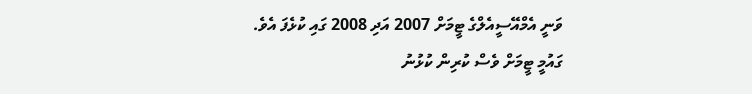ވަނީ އެމްއޭސީއެލްގެ ޓީމަށް 2007 އަދި 2008 ގައި ކުޅެފަ އެވެ.
ގައުމީ ޓީމަށް ވެސް ކުރިން ކުޅުނު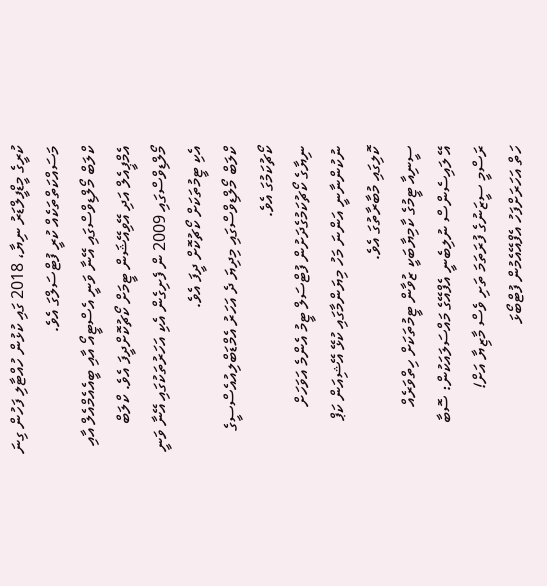ކުރީގެ މީޑްފީލްޑަރު ނިޔާ، 2018 ގައި ކުޅުން ހުއްޓާލި ފަހުން ގިނަ މަސައްކަތްތަކެއް ކުރީ ފުޓްސަލްގަ އެވެ.
ކްލަބް މޯލްޑިވްސްގައި އޭނާ ވަނީ އެސްޓީއޯ އާއި ބީއެއެމްއެލް އާއި އެމްޕީއެލް އަދި އޭވިއޭޝަން ޓީމަށް ކޯޗުކޮށްދީފަ އެވެ. ކްލަބް މޯލްޑިވްސްގައި 2009 ން ފެށިގެން އެކި އަހަރުތަކުގައި އޭނާ ވަނީ އެކި ޓީމުތަކަށް ކޯޗުކޮށް ދީފަ އެވެ.
ކްލަބް މޯލްޑިވްސްގައި މިދިޔަ ދެ އަހަރު އެމްޑަބްލިއުއެސްސީގެ ކޯޗުކަމުގަ އެވެ.
ނިޔާގެ ކޯޗުކަމުގެދަށުން ފުޓްސަލް ޓީމު އެންމެ އަވަހަށް ނުކުންނާނީ އަންނަ މަހު މިޔަންމާގައި ކުޅޭ އޭޝިއަން ކަޕް ކޮލިގައި މުބާރާތުގަ އެވެ.
ސީނިއާ ޓީމުގެ ކާމިޔާބަކީ ޒުވާން ޓީމުތަކަށް ހިތްވަރެއް
އޭ ލައިސެންސް ނުލިބެނީ އެފްއޭގެ މައްސަލައަކުން: ސޮބާ
ރަސްމީ ސީޒަނުގެ ފުރަތަމަ ތަށި ވެސް މާޒިޔާ އަށް!
ހަތް އަހަރަށްފަހު އެފްއޭއެމުން ފުޓްބޯޅަ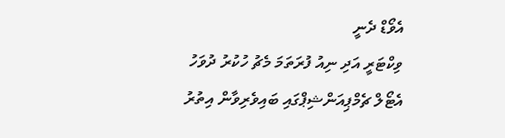އެވޯޑް ދެނީ
ވިކްޓަރީ އަދި ނިއު ފުރަތަމަ މެޗު ހުކުރު ދުވަހު
އެޓޯލް ޗެމްޕިއަންޝިޕްގައި ބައިވެރިވާން އިތުރު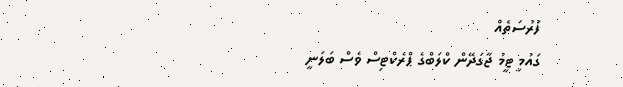ފުރުސަތެއް
ގައުމީ ޓީމު ޖާގަދޭން ކްލަބްގެ ޕްރެކްޓިސް ވެސް ބަލަނީ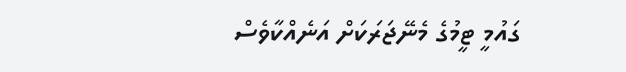ގައުމީ ޓީމުގެ މެނޭޖަރަކަށް އަނެއްކާވެސް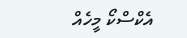އެކްސްކޯ މީހެއް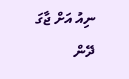ނިއު އަށް ޖާގަ ދޭން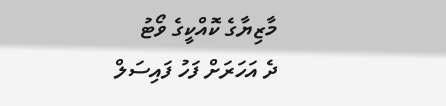މާޒިޔާގެ ކޮއްކީގެ ވޯޓު
ދެ އަހަރަށް ފަހު ފައިސަލް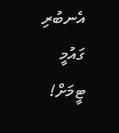އެނބުރި ގައުމީ ޓީމަށް!